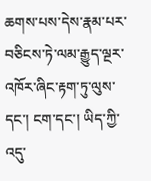ཆགས་པས་དེས་རྣམ་པར་བཅིངས་ཏེ་ལམ་རྒྱུད་ལྔར་འཁོར་ཞིང་རྟག་ཏུ་ལུས་དང་། ངག་དང་། ཡིད་ཀྱི་འདུ་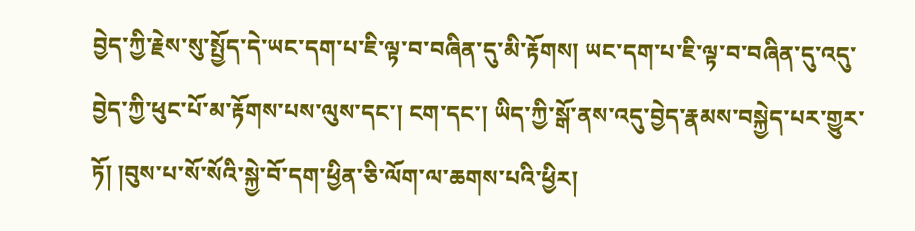བྱེད་ཀྱི་རྗེས་སུ་སྤྱོད་དེ་ཡང་དག་པ་ཇི་ལྟ་བ་བཞིན་དུ་མི་རྟོགས། ཡང་དག་པ་ཇི་ལྟ་བ་བཞིན་དུ་འདུ་བྱེད་ཀྱི་ཕུང་པོ་མ་རྟོགས་པས་ལུས་དང་། ངག་དང་། ཡིད་ཀྱི་སྒོ་ནས་འདུ་བྱེད་རྣམས་བསྐྱེད་པར་གྱུར་ཏོ། །བུས་པ་སོ་སོའི་སྐྱེ་བོ་དག་ཕྱིན་ཅི་ལོག་ལ་ཆགས་པའི་ཕྱིར།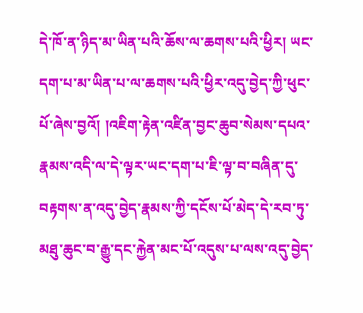དེ་ཁོ་ན་ཉིད་མ་ཡིན་པའི་ཆོས་ལ་ཆགས་པའི་ཕྱིར། ཡང་དག་པ་མ་ཡིན་པ་ལ་ཆགས་པའི་ཕྱིར་འདུ་བྱེད་ཀྱི་ཕུང་པོ་ཞེས་བྱའོ། །འཇིག་རྟེན་འཛིན་བྱང་ཆུབ་སེམས་དཔའ་རྣམས་འདི་ལ་དེ་ལྟར་ཡང་དག་པ་ཇི་ལྟ་བ་བཞིན་དུ་བརྟགས་ན་འདུ་བྱེད་རྣམས་ཀྱི་དངོས་པོ་མེད་དེ་རབ་ཏུ་མཐུ་ཆུང་བ་རྒྱུ་དང་རྐྱེན་མང་པོ་འདུས་པ་ལས་འདུ་བྱེད་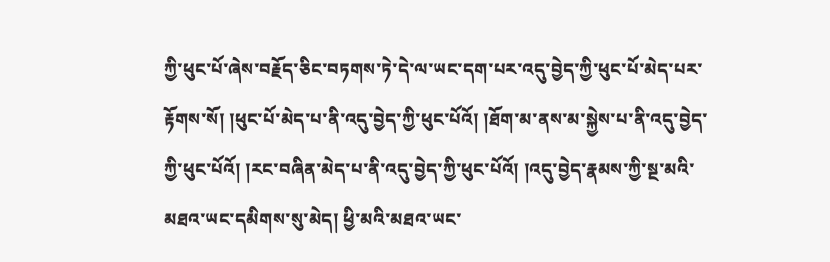ཀྱི་ཕུང་པོ་ཞེས་བརྗོད་ཅིང་བཏགས་ཏེ་དེ་ལ་ཡང་དག་པར་འདུ་བྱེད་ཀྱི་ཕུང་པོ་མེད་པར་རྟོགས་སོ། །ཕུང་པོ་མེད་པ་ནི་འདུ་བྱེད་ཀྱི་ཕུང་པོའོ། །ཐོག་མ་ནས་མ་སྐྱེས་པ་ནི་འདུ་བྱེད་ཀྱི་ཕུང་པོའོ། །རང་བཞིན་མེད་པ་ནི་འདུ་བྱེད་ཀྱི་ཕུང་པོའོ། །འདུ་བྱེད་རྣམས་ཀྱི་སྔ་མའི་མཐའ་ཡང་དམིགས་སུ་མེད། ཕྱི་མའི་མཐའ་ཡང་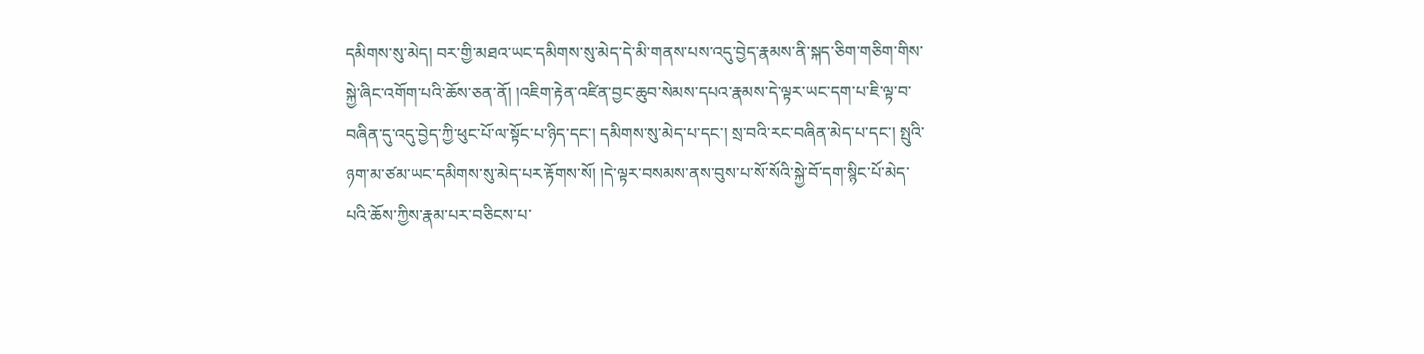དམིགས་སུ་མེད། བར་གྱི་མཐའ་ཡང་དམིགས་སུ་མེད་དེ་མི་གནས་པས་འདུ་བྱེད་རྣམས་ནི་སྐད་ཅིག་གཅིག་གིས་སྐྱེ་ཞིང་འགོག་པའི་ཆོས་ཅན་ནོ། །འཇིག་རྟེན་འཛིན་བྱང་ཆུབ་སེམས་དཔའ་རྣམས་དེ་ལྟར་ཡང་དག་པ་ཇི་ལྟ་བ་བཞིན་དུ་འདུ་བྱེད་ཀྱི་ཕུང་པོ་ལ་སྟོང་པ་ཉིད་དང་། དམིགས་སུ་མེད་པ་དང་། སྲ་བའི་རང་བཞིན་མེད་པ་དང་། སྤུའི་ཉག་མ་ཙམ་ཡང་དམིགས་སུ་མེད་པར་རྟོགས་སོ། །དེ་ལྟར་བསམས་ནས་བུས་པ་སོ་སོའི་སྐྱེ་བོ་དག་སྙིང་པོ་མེད་པའི་ཆོས་ཀྱིས་རྣམ་པར་བཅིངས་པ་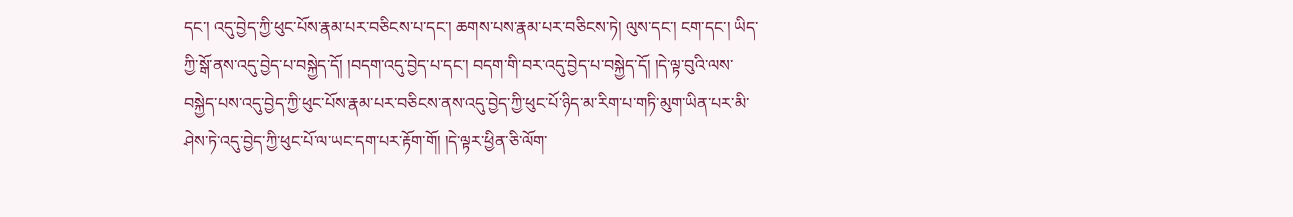དང་། འདུ་བྱེད་ཀྱི་ཕུང་པོས་རྣམ་པར་བཅིངས་པ་དང་། ཆགས་པས་རྣམ་པར་བཅིངས་ཏེ། ལུས་དང་། ངག་དང་། ཡིད་ཀྱི་སྒོ་ནས་འདུ་བྱེད་པ་བསྐྱེད་དོ། །བདག་འདུ་བྱེད་པ་དང་། བདག་གི་བར་འདུ་བྱེད་པ་བསྐྱེད་དོ། །དེ་ལྟ་བུའི་ལས་བསྐྱེད་པས་འདུ་བྱེད་ཀྱི་ཕུང་པོས་རྣམ་པར་བཅིངས་ནས་འདུ་བྱེད་ཀྱི་ཕུང་པོ་ཉིད་མ་རིག་པ་གཏི་མུག་ཡིན་པར་མི་ཤེས་ཏེ་འདུ་བྱེད་ཀྱི་ཕུང་པོ་ལ་ཡང་དག་པར་རྟོག་གོ། །དེ་ལྟར་ཕྱིན་ཅི་ལོག་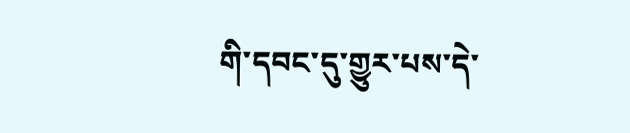གི་དབང་དུ་གྱུར་པས་དེ་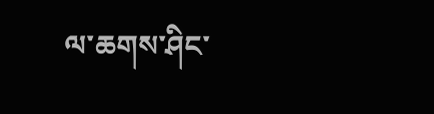ལ་ཆགས་ཤིང་